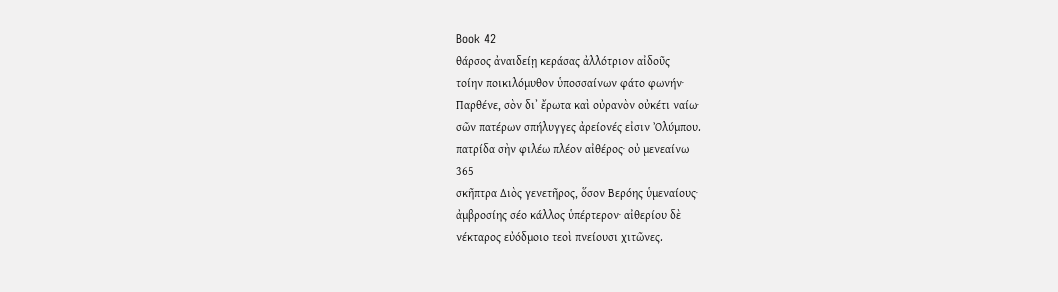Book 42
θάρσος ἀναιδείῃ κεράσας ἀλλότριον αἰδοῦς
τοίην ποικιλόμυθον ὑποσσαίνων φάτο φωνήν·
Παρθένε, σὸν διʼ ἔρωτα καὶ οὐρανὸν οὐκέτι ναίω·
σῶν πατέρων σπήλυγγες ἀρείονές εἰσιν Ὀλύμπου.
πατρίδα σὴν φιλέω πλέον αἰθέρος· οὐ μενεαίνω
365
σκῆπτρα Διὸς γενετῆρος, ὅσον Βερόης ὑμεναίους·
ἀμβροσίης σέο κάλλος ὑπέρτερον· αἰθερίου δὲ
νέκταρος εὐόδμοιο τεοὶ πνείουσι χιτῶνες.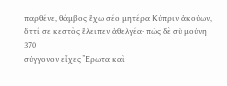παρθένε, θάμβος ἔχω σέο μητέρα Κύπριν ἀκούων,
ὅττί σε κεστὸς ἔλειπεν ἀθελγέα· πῶς δὲ σὺ μούνη
370
σύγγονον εἶχες Ἔρωτα καὶ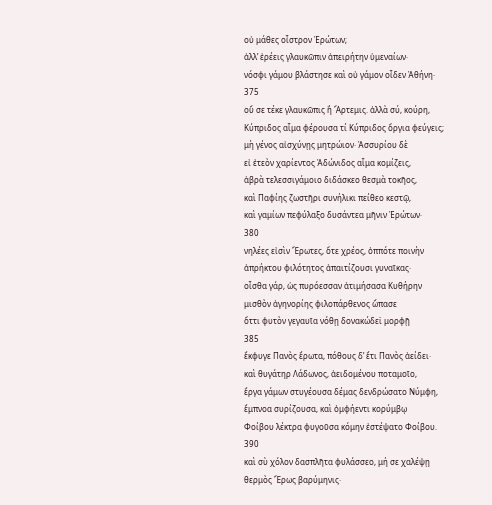οὐ μάθες οἶστρον Ἐρώτων;
ἀλλʼ ἐρέεις γλαυκῶπιν ἀπειρήτην ὑμεναίων·
νόσφι γάμου βλάστησε καὶ οὐ γάμον οἶδεν Ἀθήνη·
375
οὔ σε τέκε γλαυκῶπις ἢ Ἄρτεμις. ἀλλὰ σύ, κούρη,
Κύπριδος αἷμα φέρουσα τί Κύπριδος ὄργια φεύγεις;
μὴ γένος αἰσχύνῃς μητρώιον· Ἀσσυρίου δὲ
εἰ ἐτεὸν χαρίεντος Ἀδώνιδος αἷμα κομίζεις,
ἁβρὰ τελεσσιγάμοιο διδάσκεο θεσμὰ τοκῆος,
καὶ Παφίης ζωστῆρι συνήλικι πείθεο κεστῷ,
καὶ γαμίων πεφύλαξο δυσάντεα μῆνιν Ἐρώτων·
380
νηλέες εἰσὶν Ἔρωτες, ὅτε χρέος, ὁππότε ποινὴν
ἀπρήκτου φιλότητος ἀπαιτίζουσι γυναῖκας·
οἶσθα γάρ, ὡς πυρόεσσαν ἀτιμήσασα Κυθήρην
μισθὸν ἀγηνορίης φιλοπάρθενος ὤπασε
ὅττι φυτὸν γεγαυῖα νόθῃ δονακώδεϊ μορφῇ
385
ἔκφυγε Πανὸς ἔρωτα, πόθους δʼ ἔτι Πανὸς ἀείδει·
καὶ θυγάτηρ Λάδωνος, ἀειδομένου ποταμοῖο,
ἔργα γάμων στυγέουσα δέμας δενδρώσατο Νύμφη,
ἔμπνοα συρίζουσα, καὶ ὀμφήεντι κορύμβῳ
Φοίβου λέκτρα φυγοῦσα κόμην ἐστέψατο Φοίβου.
390
καὶ σὺ χόλον δασπλῆτα φυλάσσεο, μή σε χαλέψῃ
θερμὸς Ἔρως βαρύμηνις·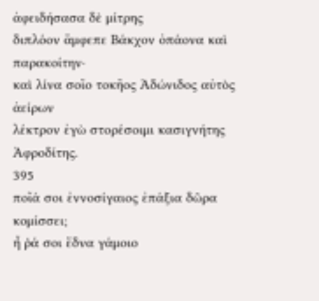ἀφειδήσασα δὲ μίτρης
διπλόον ἄμφεπε Βάκχον ὀπάονα καὶ παρακοίτην·
καὶ λίνα σοῖο τοκῆος Ἀδώνιδος αὐτὸς ἀείρων
λέκτρον ἐγὼ στορέσοιμι κασιγνήτης Ἀφροδίτης.
395
ποῖά σοι ἐννοσίγαιος ἐπάξια δῶρα κομίσσει;
ἦ ῥά σοι ἕδνα γάμοιο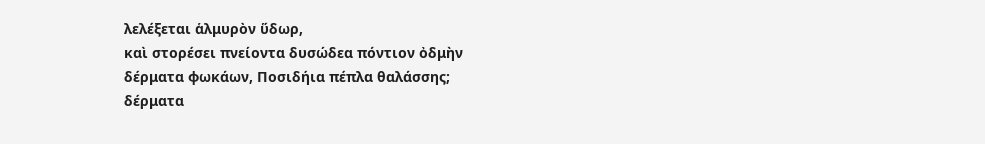λελέξεται ἁλμυρὸν ὕδωρ,
καὶ στορέσει πνείοντα δυσώδεα πόντιον ὀδμὴν
δέρματα φωκάων, Ποσιδήια πέπλα θαλάσσης;
δέρματα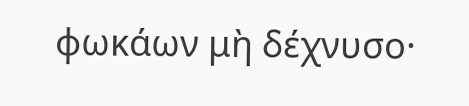φωκάων μὴ δέχνυσο·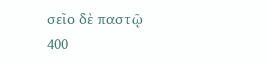σεῖο δὲ παστῷ
400